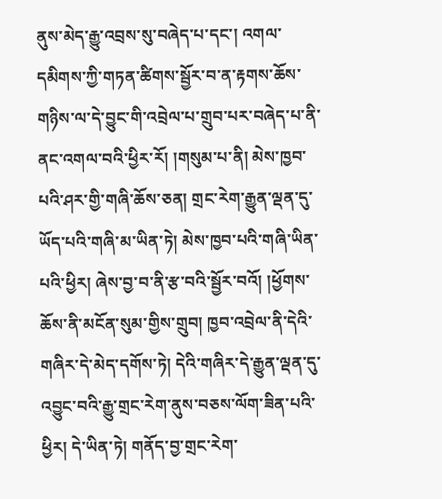ནུས་མེད་རྒྱུ་འབྲས་སུ་བཞེད་པ་དང་། འགལ་དམིགས་ཀྱི་གཏན་ཚིགས་སྦྱོར་བ་ན་རྟགས་ཆོས་གཉིས་ལ་དེ་བྱུང་གི་འབྲེལ་པ་གྲུབ་པར་བཞེད་པ་ནི་ནང་འགལ་བའི་ཕྱིར་རོ། །གསུམ་པ་ནི། མེས་ཁྱབ་པའི་ཤར་གྱི་གཞི་ཆོས་ཅན། གྲང་རེག་རྒྱུན་ལྡན་དུ་ཡོད་པའི་གཞི་མ་ཡིན་ཏེ། མེས་ཁྱབ་པའི་གཞི་ཡིན་པའི་ཕྱིར། ཞེས་བྱ་བ་ནི་རྩ་བའི་སྦྱོར་བའོ། །ཕྱོགས་ཆོས་ནི་མངོན་སུམ་གྱིས་གྲུབ། ཁྱབ་འབྲེལ་ནི་དེའི་གཞིར་དེ་མེད་དགོས་ཏེ། དེའི་གཞིར་དེ་རྒྱུན་ལྡན་དུ་འབྱུང་བའི་རྒྱུ་གྲང་རེག་ནུས་བཅས་ལོག་ཟིན་པའི་ཕྱིར། དེ་ཡིན་ཏེ། གནོད་བྱ་གྲང་རེག་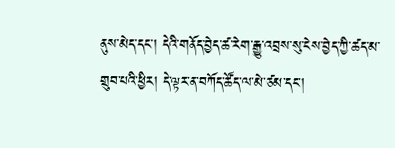ནུས་མེད་དང་། དེའི་གནོད་བྱེད་ཚ་རེག་རྒྱུ་འབྲས་སུ་ངེས་བྱེད་ཀྱི་ཚད་མ་གྲུབ་པའི་ཕྱིར། དེ་ལྟར་ན་བཀོད་ཚོད་ལ་མེ་ཙམ་དང་།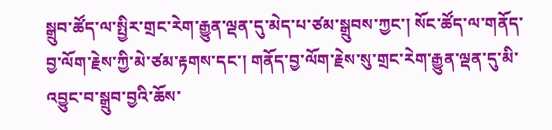སྒྲུབ་ཚོད་ལ་སྤྱིར་གྲང་རེག་རྒྱུན་ལྡན་དུ་མེད་པ་ཙམ་སྒྲུབས་ཀྱང་། སོང་ཚོད་ལ་གནོད་བྱ་ལོག་རྗེས་ཀྱི་མེ་ཙམ་རྟགས་དང་། གནོད་བྱ་ལོག་རྗེས་སུ་གྲང་རེག་རྒྱུན་ལྡན་དུ་མི་འབྱུང་བ་སྒྲུབ་བྱའི་ཆོས་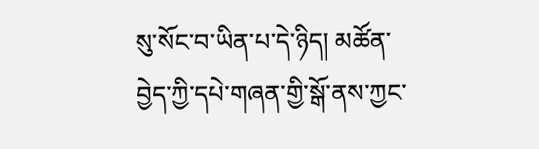སུ་སོང་བ་ཡིན་པ་དེ་ཉིད། མཚོན་བྱེད་ཀྱི་དཔེ་གཞན་གྱི་སྒོ་ནས་ཀྱང་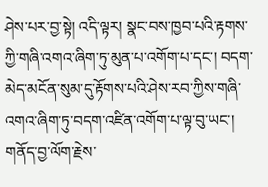ཤེས་པར་བྱ་སྟེ། འདི་ལྟར། སྣང་བས་ཁྱབ་པའི་རྟགས་ཀྱི་གཞི་འགའ་ཞིག་ཏུ་མུན་པ་འགོག་པ་དང་། བདག་མེད་མངོན་སུམ་དུ་རྟོགས་པའི་ཤེས་རབ་ཀྱིས་གཞི་འགའ་ཞིག་ཏུ་བདག་འཛིན་འགོག་པ་ལྟ་བུ་ཡང་། གནོད་བྱ་ལོག་རྗེས་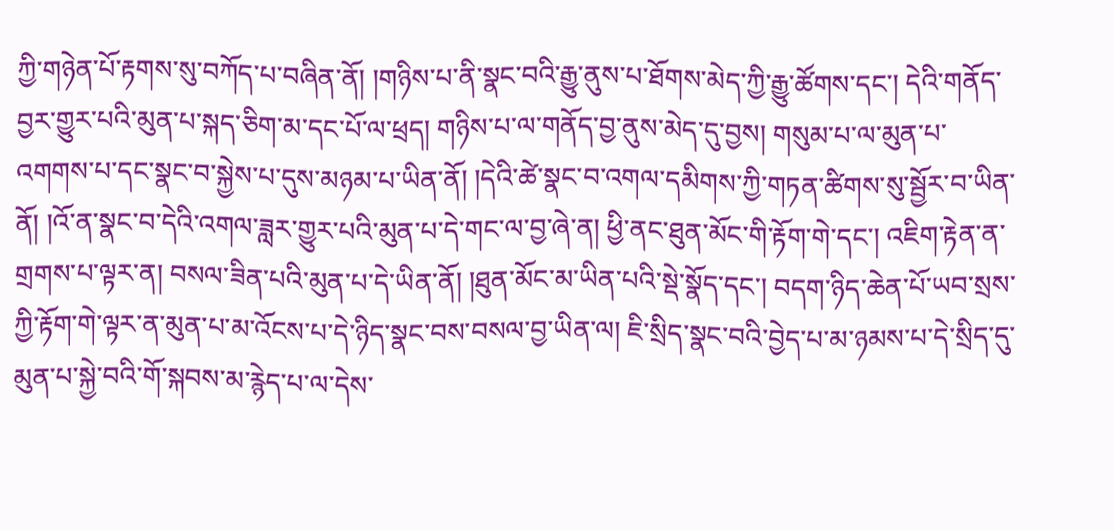ཀྱི་གཉེན་པོ་རྟགས་སུ་བཀོད་པ་བཞིན་ནོ། །གཉིས་པ་ནི་སྣང་བའི་རྒྱུ་ནུས་པ་ཐོགས་མེད་ཀྱི་རྒྱུ་ཚོགས་དང་། དེའི་གནོད་བྱར་གྱུར་པའི་མུན་པ་སྐད་ཅིག་མ་དང་པོ་ལ་ཕྲད། གཉིས་པ་ལ་གནོད་བྱ་ནུས་མེད་དུ་བྱས། གསུམ་པ་ལ་མུན་པ་འགགས་པ་དང་སྣང་བ་སྐྱེས་པ་དུས་མཉམ་པ་ཡིན་ནོ། །དེའི་ཚེ་སྣང་བ་འགལ་དམིགས་ཀྱི་གཏན་ཚིགས་སུ་སྦྱོར་བ་ཡིན་ནོ། །འོ་ན་སྣང་བ་དེའི་འགལ་ཟླར་གྱུར་པའི་མུན་པ་དེ་གང་ལ་བྱ་ཞེ་ན། ཕྱི་ནང་ཐུན་མོང་གི་རྟོག་གེ་དང་། འཇིག་རྟེན་ན་གྲགས་པ་ལྟར་ན། བསལ་ཟིན་པའི་མུན་པ་དེ་ཡིན་ནོ། །ཐུན་མོང་མ་ཡིན་པའི་སྡེ་སྣོད་དང་། བདག་ཉིད་ཆེན་པོ་ཡབ་སྲས་ཀྱི་རྟོག་གེ་ལྟར་ན་མུན་པ་མ་འོངས་པ་དེ་ཉིད་སྣང་བས་བསལ་བྱ་ཡིན་ལ། ཇི་སྲིད་སྣང་བའི་བྱེད་པ་མ་ཉམས་པ་དེ་སྲིད་དུ་མུན་པ་སྐྱེ་བའི་གོ་སྐབས་མ་རྙེད་པ་ལ་དེས་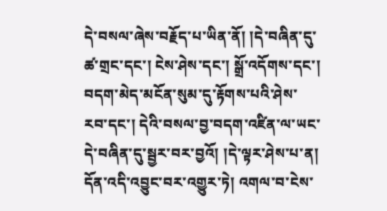དེ་བསལ་ཞེས་བརྗོད་པ་ཡིན་ནོ། །དེ་བཞིན་དུ་ཚ་གྲང་དང་། ངེས་ཤེས་དང་། སྒྲོ་འདོགས་དང་། བདག་མེད་མངོན་སུམ་དུ་རྟོགས་པའི་ཤེས་རབ་དང་། དེའི་བསལ་བྱ་བདག་འཛིན་ལ་ཡང་དེ་བཞིན་དུ་སྦྱར་བར་བྱའོ། །དེ་ལྟར་ཤེས་པ་ན། དོན་འདི་འབྱུང་བར་འགྱུར་ཏེ། འགལ་བ་ངེས་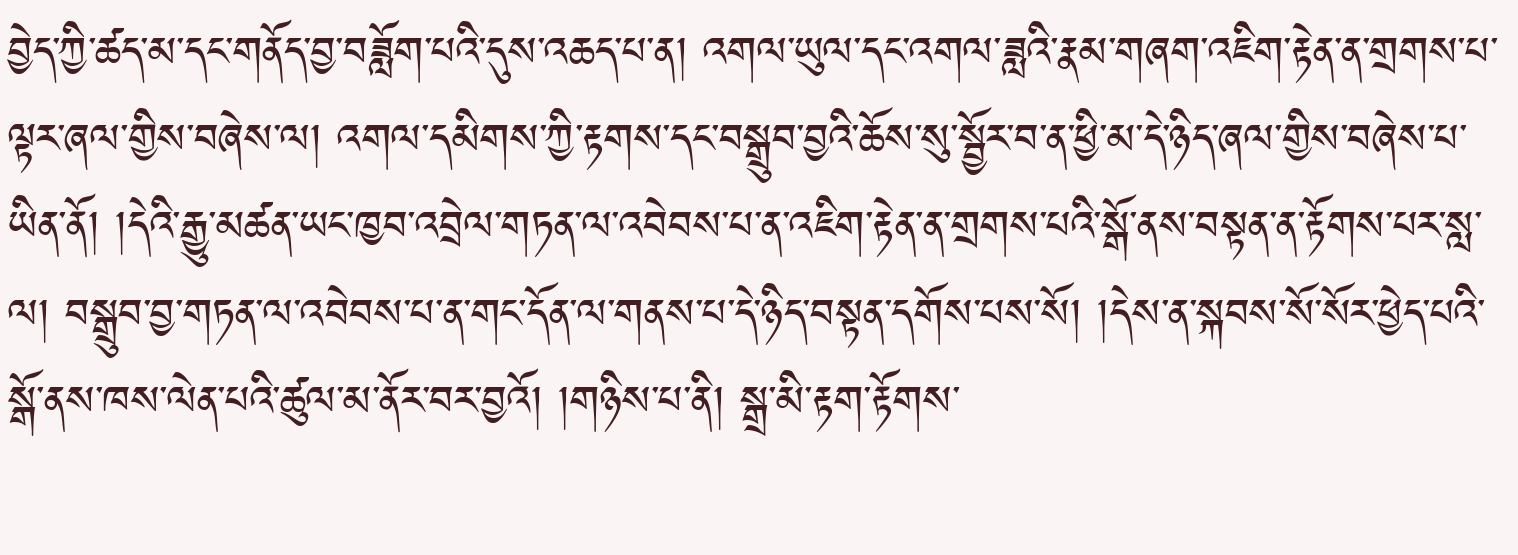བྱེད་ཀྱི་ཚད་མ་དང་གནོད་བྱ་བཟློག་པའི་དུས་འཆད་པ་ན། འགལ་ཡུལ་དང་འགལ་ཟླའི་རྣམ་གཞག་འཇིག་རྟེན་ན་གྲགས་པ་ལྟར་ཞལ་གྱིས་བཞེས་ལ། འགལ་དམིགས་ཀྱི་རྟགས་དང་བསྒྲུབ་བྱའི་ཆོས་སུ་སྦྱོར་བ་ན་ཕྱི་མ་དེ་ཉིད་ཞལ་གྱིས་བཞེས་པ་ཡིན་ནོ། །དེའི་རྒྱུ་མཚན་ཡང་ཁྱབ་འབྲེལ་གཏན་ལ་འབེབས་པ་ན་འཇིག་རྟེན་ན་གྲགས་པའི་སྒོ་ནས་བསྟན་ན་རྟོགས་པར་སླ་ལ། བསྒྲུབ་བྱ་གཏན་ལ་འབེབས་པ་ན་གང་དོན་ལ་གནས་པ་དེ་ཉིད་བསྟན་དགོས་པས་སོ། །དེས་ན་སྐབས་སོ་སོར་ཕྱེད་པའི་སྒོ་ནས་ཁས་ལེན་པའི་ཚུལ་མ་ནོར་བར་བྱའོ། །གཉིས་པ་ནི། སྒྲ་མི་རྟག་རྟོགས་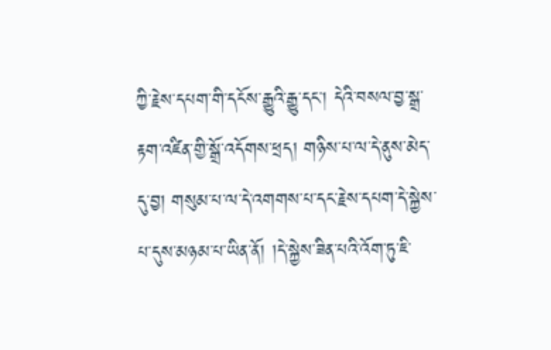ཀྱི་རྗེས་དཔག་གི་དངོས་རྒྱུའི་རྒྱུ་དང་། དེའི་བསལ་བྱ་སྒྲ་རྟག་འཛིན་གྱི་སྒྲོ་འདོགས་ཕྲད། གཉིས་པ་ལ་དེ་ནུས་མེད་དུ་བྱ། གསུམ་པ་ལ་དེ་འགགས་པ་དང་རྗེས་དཔག་དེ་སྐྱེས་པ་དུས་མཉམ་པ་ཡིན་ནོ། །དེ་སྐྱེས་ཟིན་པའི་འོག་ཏུ་ཇི་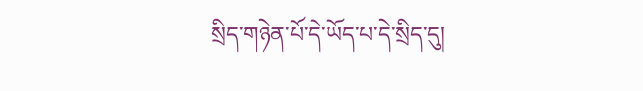སྲིད་གཉེན་པོ་དེ་ཡོད་པ་དེ་སྲིད་དུ།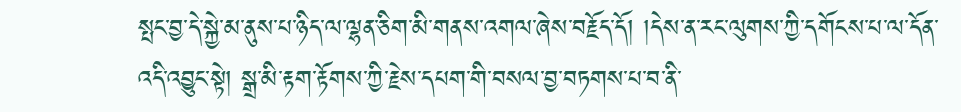སྤང་བྱ་དེ་སྐྱེ་མ་ནུས་པ་ཉིད་ལ་ལྷན་ཅིག་མི་གནས་འགལ་ཞེས་བརྗོད་དོ། །དེས་ན་རང་ལུགས་ཀྱི་དགོངས་པ་ལ་དོན་འདི་འབྱུང་སྟེ། སྒྲ་མི་རྟག་རྟོགས་ཀྱི་རྗེས་དཔག་གི་བསལ་བྱ་བཏགས་པ་བ་ནི་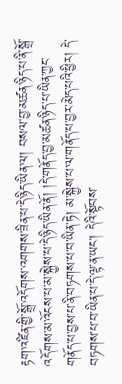རྟག་འཛིན་གྱི་སྒྲོ་འདོགས་འགགས་ཟིན་པ་དེ་ཉིད་ཡིན་ལ། བསལ་བྱ་མཚན་ཉིད་པ་ནི་སྒྲོ་འདོགས་མ་འོངས་པ་མ་སྐྱེས་པ་དེ་ཉིད་ཡིན་ནོ། །དེ་གནོད་བྱ་མཚན་ཉིད་པ་ཡིན་ཀྱང་གནོད་པ་བྱས་པ་ནི་བཏགས་པ་བ་ཡིན་ཏེ། མ་སྐྱེས་པ་ལ་གནོད་པ་བྱར་མེད་པའི་ཕྱིར། དེ་བཏགས་པ་བ་ཡིན་པ་དེ་ལྟ་ན་ཡང་། དེའི་སྟོབས་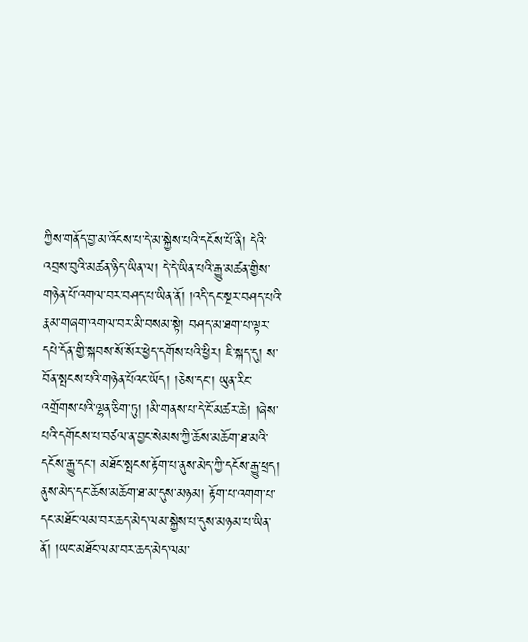ཀྱིས་གནོད་བྱ་མ་འོངས་པ་དེ་མ་སྐྱེས་པའི་དངོས་པོ་ནི། དེའི་འབྲས་བུའི་མཚན་ཉིད་ཡིན་ལ། དེ་དེ་ཡིན་པའི་རྒྱུ་མཚན་གྱིས་གཉེན་པོ་འགལ་བར་བཤད་པ་ཡིན་ནོ། །འདི་དང་སྔར་བཤད་པའི་རྣམ་གཞག་འགལ་བར་མི་བསམ་སྟེ། བཤད་མ་ཐག་པ་ལྟར་དཔེ་དོན་གྱི་སྐབས་སོ་སོར་ཕྱེད་དགོས་པའི་ཕྱིར། ཇི་སྐད་དུ། ས་བོན་སྤངས་པའི་གཉེན་པོའང་ཡོད། །ཅེས་དང་། ཡུན་རིང་འགྲོགས་པའི་ལྷན་ཅིག་ཏུ། །མི་གནས་པ་དེ་ངོ་མཚར་ཆེ། །ཞེས་པའི་དགོངས་པ་བཙལ་ན་བྱང་སེམས་ཀྱི་ཆོས་མཆོག་ཐ་མའི་དངོས་རྒྱུ་དང་། མཐོང་སྤངས་རྟོག་པ་ནུས་མེད་ཀྱི་དངོས་རྒྱུ་ཕྲད། ནུས་མེད་དང་ཆོས་མཆོག་ཐ་མ་དུས་མཉམ། རྟོག་པ་འགག་པ་དང་མཐོང་ལམ་བར་ཆད་མེད་ལམ་སྐྱེས་པ་དུས་མཉམ་པ་ཡིན་ནོ། །ཡང་མཐོང་ལམ་བར་ཆད་མེད་ལམ་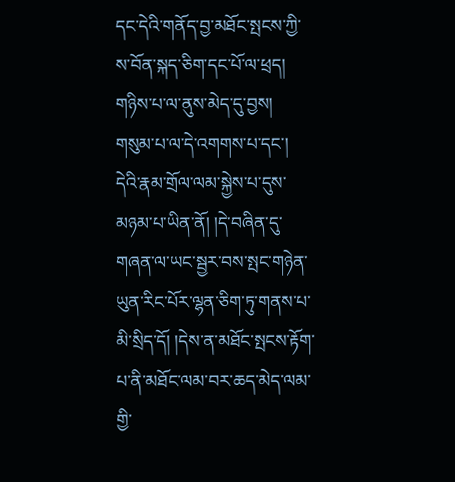དང་དེའི་གནོད་བྱ་མཐོང་སྤངས་ཀྱི་ས་བོན་སྐད་ཅིག་དང་པོ་ལ་ཕྲད། གཉིས་པ་ལ་ནུས་མེད་དུ་བྱས། གསུམ་པ་ལ་དེ་འགགས་པ་དང་། དེའི་རྣམ་གྲོལ་ལམ་སྐྱེས་པ་དུས་མཉམ་པ་ཡིན་ནོ། །དེ་བཞིན་དུ་གཞན་ལ་ཡང་སྦྱར་བས་སྤང་གཉེན་ཡུན་རིང་པོར་ལྷན་ཅིག་ཏུ་གནས་པ་མི་སྲིད་དོ། །དེས་ན་མཐོང་སྤངས་རྟོག་པ་ནི་མཐོང་ལམ་བར་ཆད་མེད་ལམ་གྱི་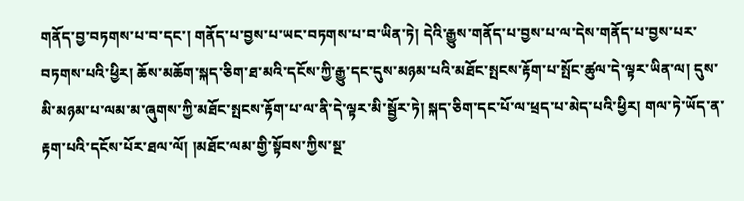གནོད་བྱ་བཏགས་པ་བ་དང་། གནོད་པ་བྱས་པ་ཡང་བཏགས་པ་བ་ཡིན་ཏེ། དེའི་རྒྱུས་གནོད་པ་བྱས་པ་ལ་དེས་གནོད་པ་བྱས་པར་བཏགས་པའི་ཕྱིར། ཆོས་མཆོག་སྐད་ཅིག་ཐ་མའི་དངོས་ཀྱི་རྒྱུ་དང་དུས་མཉམ་པའི་མཐོང་སྤངས་རྟོག་པ་སྤོང་ཚུལ་དེ་ལྟར་ཡིན་ལ། དུས་མི་མཉམ་པ་ལམ་མ་ཞུགས་ཀྱི་མཐོང་སྤངས་རྟོག་པ་ལ་ནི་དེ་ལྟར་མི་སྦྱོར་ཏེ། སྐད་ཅིག་དང་པོ་ལ་ཕྲད་པ་མེད་པའི་ཕྱིར། གལ་ཏེ་ཡོད་ན་རྟག་པའི་དངོས་པོར་ཐལ་ལོ། །མཐོང་ལམ་གྱི་སྟོབས་ཀྱིས་སྔ་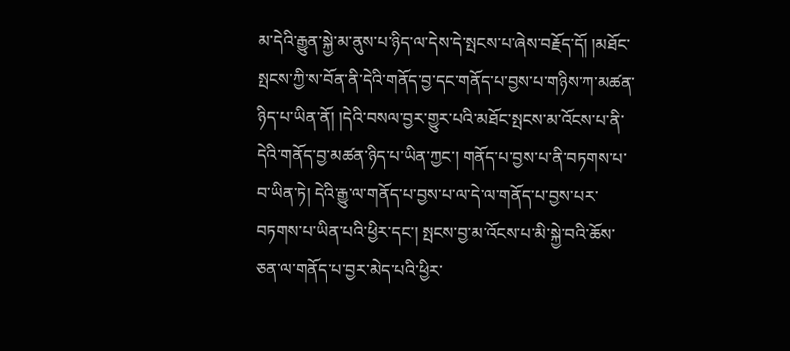མ་དེའི་རྒྱུན་སྐྱེ་མ་ནུས་པ་ཉིད་ལ་དེས་དེ་སྤངས་པ་ཞེས་བརྗོད་དོ། །མཐོང་སྤངས་ཀྱི་ས་བོན་ནི་དེའི་གནོད་བྱ་དང་གནོད་པ་བྱས་པ་གཉིས་ཀ་མཚན་ཉིད་པ་ཡིན་ནོ། །དེའི་བསལ་བྱར་གྱུར་པའི་མཐོང་སྤངས་མ་འོངས་པ་ནི་དེའི་གནོད་བྱ་མཚན་ཉིད་པ་ཡིན་ཀྱང་། གནོད་པ་བྱས་པ་ནི་བཏགས་པ་བ་ཡིན་ཏེ། དེའི་རྒྱུ་ལ་གནོད་པ་བྱས་པ་ལ་དེ་ལ་གནོད་པ་བྱས་པར་བཏགས་པ་ཡིན་པའི་ཕྱིར་དང་། སྤངས་བྱ་མ་འོངས་པ་མི་སྐྱེ་བའི་ཆོས་ཅན་ལ་གནོད་པ་བྱར་མེད་པའི་ཕྱིར་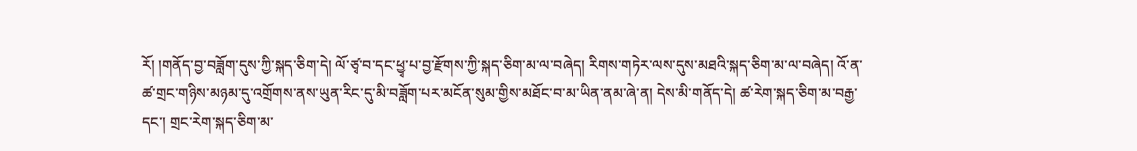རོ། །གནོད་བྱ་བཟློག་དུས་ཀྱི་སྐད་ཅིག་དེ། ལོ་ཙྭ་བ་དང་ཕྱྭ་པ་བྱ་རྫོགས་ཀྱི་སྐད་ཅིག་མ་ལ་བཞེད། རིགས་གཏེར་ལས་དུས་མཐའི་སྐད་ཅིག་མ་ལ་བཞེད། འོ་ན་ཚ་གྲང་གཉིས་མཉམ་དུ་འགྲོགས་ནས་ཡུན་རིང་དུ་མི་བཟློག་པར་མངོན་སུམ་གྱིས་མཐོང་བ་མ་ཡིན་ནམ་ཞེ་ན། དེས་མི་གནོད་དེ། ཚ་རེག་སྐད་ཅིག་མ་བརྒྱ་དང་། གྲང་རེག་སྐད་ཅིག་མ་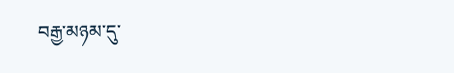བརྒྱ་མཉམ་དུ་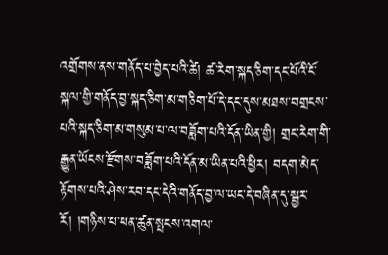འགྲོགས་ནས་གནོད་པ་བྱེད་པའི་ཚེ། ཚ་རེག་སྐད་ཅིག་དང་པོའི་ངོ་སྐལ་གྱི་གནོད་བྱ་སྐད་ཅིག་མ་གཅིག་པོ་དེ་དང་དུས་མཐས་བགྲངས་པའི་སྐད་ཅིག་མ་གསུམ་པ་ལ་བཟློག་པའི་དོན་ཡིན་གྱི། གྲང་རེག་གི་རྒྱུན་ཡོངས་རྫོགས་བཟློག་པའི་དོན་མ་ཡིན་པའི་ཕྱིར། བདག་མེད་རྟོགས་པའི་ཤེས་རབ་དང་དེའི་གནོད་བྱ་ལ་ཡང་དེ་བཞིན་དུ་སྦྱར་རོ། །གཉིས་པ་ཕན་ཚུན་སྤངས་འགལ་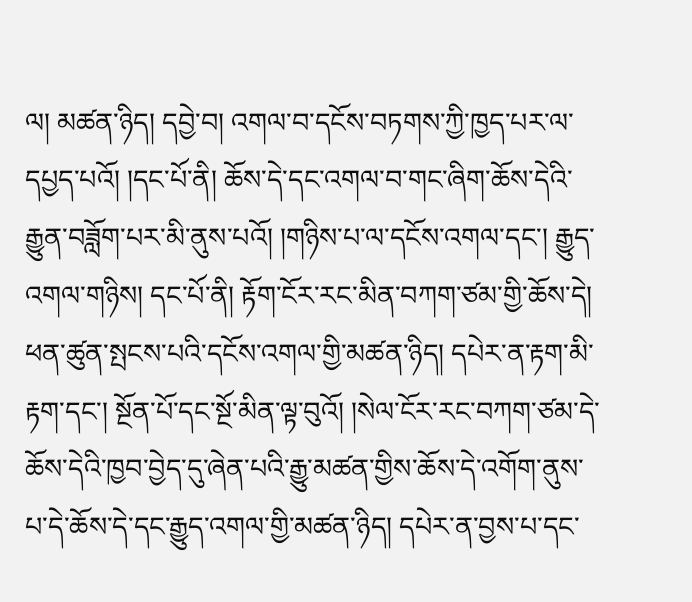ལ། མཚན་ཉིད། དབྱེ་བ། འགལ་བ་དངོས་བཏགས་ཀྱི་ཁྱད་པར་ལ་དཔྱད་པའོ། །དང་པོ་ནི། ཆོས་དེ་དང་འགལ་བ་གང་ཞིག་ཆོས་དེའི་རྒྱུན་བཟློག་པར་མི་ནུས་པའོ། །གཉིས་པ་ལ་དངོས་འགལ་དང་། རྒྱུད་འགལ་གཉིས། དང་པོ་ནི། རྟོག་ངོར་རང་མིན་བཀག་ཙམ་གྱི་ཆོས་དེ། ཕན་ཚུན་སྤངས་པའི་དངོས་འགལ་གྱི་མཚན་ཉིད། དཔེར་ན་རྟག་མི་རྟག་དང་། སྔོན་པོ་དང་སྔོ་མིན་ལྟ་བུའོ། །སེལ་ངོར་རང་བཀག་ཙམ་དེ་ཆོས་དེའི་ཁྱབ་བྱེད་དུ་ཞེན་པའི་རྒྱུ་མཚན་གྱིས་ཆོས་དེ་འགོག་ནུས་པ་དེ་ཆོས་དེ་དང་རྒྱུད་འགལ་གྱི་མཚན་ཉིད། དཔེར་ན་བྱས་པ་དང་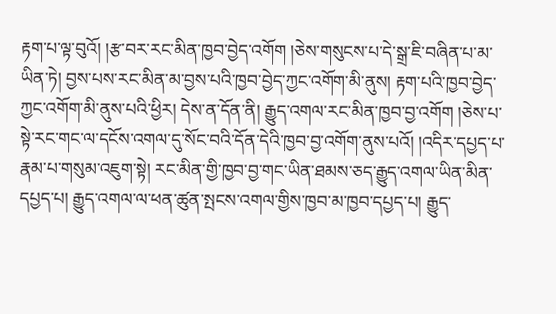རྟག་པ་ལྟ་བུའོ། །རྩ་བར་རང་མིན་ཁྱབ་བྱེད་འགོག །ཅེས་གསུངས་པ་དེ་སྒྲ་ཇི་བཞིན་པ་མ་ཡིན་ཏེ། བྱས་པས་རང་མིན་མ་བྱས་པའི་ཁྱབ་བྱེད་ཀྱང་འགོག་མི་ནུས། རྟག་པའི་ཁྱབ་བྱེད་ཀྱང་འགོག་མི་ནུས་པའི་ཕྱིར། དེས་ན་དོན་ནི། རྒྱུད་འགལ་རང་མིན་ཁྱབ་བྱ་འགོག །ཅེས་པ་སྟེ་རང་གང་ལ་དངོས་འགལ་དུ་སོང་བའི་དོན་དེའི་ཁྱབ་བྱ་འགོག་ནུས་པའོ། །འདིར་དཔྱད་པ་རྣམ་པ་གསུམ་འཇུག་སྟེ། རང་མིན་གྱི་ཁྱབ་བྱ་གང་ཡིན་ཐམས་ཅད་རྒྱུད་འགལ་ཡིན་མིན་དཔྱད་པ། རྒྱུད་འགལ་ལ་ཕན་ཚུན་སྤངས་འགལ་གྱིས་ཁྱབ་མ་ཁྱབ་དཔྱད་པ། རྒྱུད་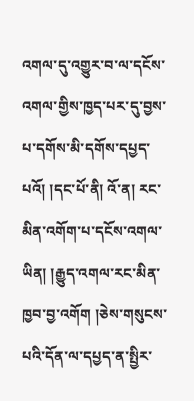འགལ་དུ་འགྱུར་བ་ལ་དངོས་འགལ་གྱིས་ཁྱད་པར་དུ་བྱས་པ་དགོས་མི་དགོས་དཔྱད་པའོ། །དང་པོ་ནི། འོ་ན། རང་མིན་འགོག་པ་དངོས་འགལ་ཡིན། །རྒྱུད་འགལ་རང་མིན་ཁྱབ་བྱ་འགོག །ཅེས་གསུངས་པའི་དོན་ལ་དཔྱད་ན་སྤྱིར་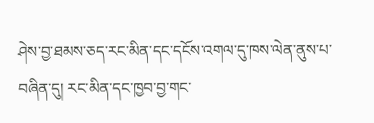ཤེས་བྱ་ཐམས་ཅད་རང་མིན་དང་དངོས་འགལ་དུ་ཁས་ལེན་ནུས་པ་བཞིན་དུ། རང་མིན་དང་ཁྱབ་བྱ་གང་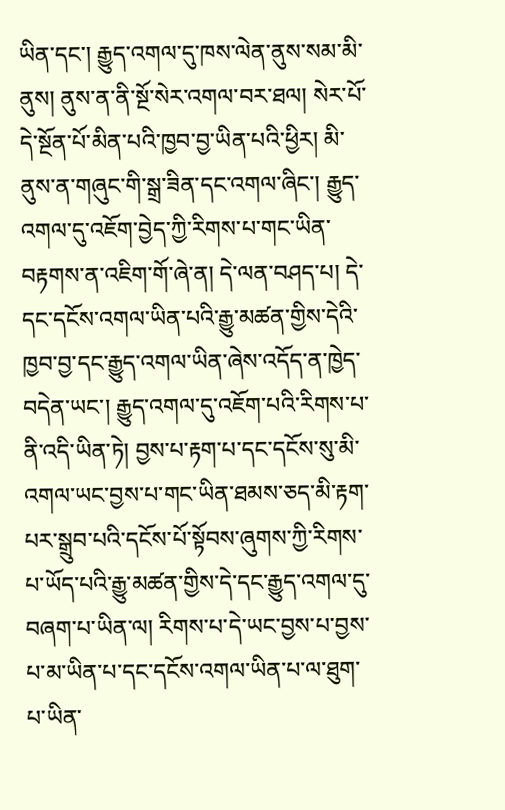ཡིན་དང་། རྒྱུད་འགལ་དུ་ཁས་ལེན་ནུས་སམ་མི་ནུས། ནུས་ན་ནི་སྔོ་སེར་འགལ་བར་ཐལ། སེར་པོ་དེ་སྔོན་པོ་མིན་པའི་ཁྱབ་བྱ་ཡིན་པའི་ཕྱིར། མི་ནུས་ན་གཞུང་གི་སྒྲ་ཟིན་དང་འགལ་ཞིང་། རྒྱུད་འགལ་དུ་འཇོག་བྱེད་ཀྱི་རིགས་པ་གང་ཡིན་བརྟགས་ན་འཇིག་གོ་ཞེ་ན། དེ་ལན་བཤད་པ། དེ་དང་དངོས་འགལ་ཡིན་པའི་རྒྱུ་མཚན་གྱིས་དེའི་ཁྱབ་བྱ་དང་རྒྱུད་འགལ་ཡིན་ཞེས་འདོད་ན་ཁྱེད་བདེན་ཡང་། རྒྱུད་འགལ་དུ་འཇོག་པའི་རིགས་པ་ནི་འདི་ཡིན་ཏེ། བྱས་པ་རྟག་པ་དང་དངོས་སུ་མི་འགལ་ཡང་བྱས་པ་གང་ཡིན་ཐམས་ཅད་མི་རྟག་པར་སྒྲུབ་པའི་དངོས་པོ་སྟོབས་ཞུགས་ཀྱི་རིགས་པ་ཡོད་པའི་རྒྱུ་མཚན་གྱིས་དེ་དང་རྒྱུད་འགལ་དུ་བཞག་པ་ཡིན་ལ། རིགས་པ་དེ་ཡང་བྱས་པ་བྱས་པ་མ་ཡིན་པ་དང་དངོས་འགལ་ཡིན་པ་ལ་ཐུག་པ་ཡིན་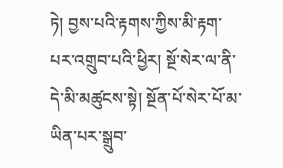ཏེ། བྱས་པའི་རྟགས་ཀྱིས་མི་རྟག་པར་འགྲུབ་པའི་ཕྱིར། སྔོ་སེར་ལ་ནི་དེ་མི་མཚུངས་སྟེ། སྔོན་པོ་སེར་པོ་མ་ཡིན་པར་སྒྲུབ་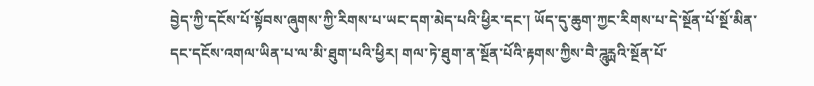བྱེད་ཀྱི་དངོས་པོ་སྟོབས་ཞུགས་ཀྱི་རིགས་པ་ཡང་དག་མེད་པའི་ཕྱིར་དང་། ཡོད་དུ་ཆུག་ཀྱང་རིགས་པ་དེ་སྔོན་པོ་སྔོ་མིན་དང་དངོས་འགལ་ཡིན་པ་ལ་མི་ཐུག་པའི་ཕྱིར། གལ་ཏེ་ཐུག་ན་སྔོན་པོའི་རྟགས་ཀྱིས་བཻ་ཌཱུརྻའི་སྔོན་པོ་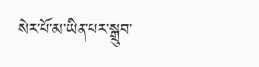སེར་པོ་མ་ཡིན་པར་སྒྲུབ་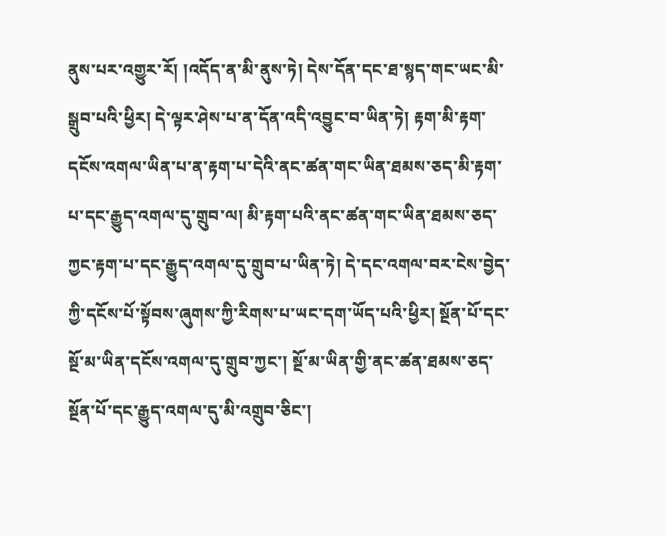ནུས་པར་འགྱུར་རོ། །འདོད་ན་མི་ནུས་ཏེ། དེས་དོན་དང་ཐ་སྙད་གང་ཡང་མི་སྒྲུབ་པའི་ཕྱིར། དེ་ལྟར་ཤེས་པ་ན་དོན་འདི་འབྱུང་བ་ཡིན་ཏེ། རྟག་མི་རྟག་དངོས་འགལ་ཡིན་པ་ན་རྟག་པ་དེའི་ནང་ཚན་གང་ཡིན་ཐམས་ཅད་མི་རྟག་པ་དང་རྒྱུད་འགལ་དུ་གྲུབ་ལ། མི་རྟག་པའི་ནང་ཚན་གང་ཡིན་ཐམས་ཅད་ཀྱང་རྟག་པ་དང་རྒྱུད་འགལ་དུ་གྲུབ་པ་ཡིན་ཏེ། དེ་དང་འགལ་བར་ངེས་བྱེད་ཀྱི་དངོས་པོ་སྟོབས་ཞུགས་ཀྱི་རིགས་པ་ཡང་དག་ཡོད་པའི་ཕྱིར། སྔོན་པོ་དང་སྔོ་མ་ཡིན་དངོས་འགལ་དུ་གྲུབ་ཀྱང་། སྔོ་མ་ཡིན་གྱི་ནང་ཚན་ཐམས་ཅད་སྔོན་པོ་དང་རྒྱུད་འགལ་དུ་མི་འགྲུབ་ཅིང་།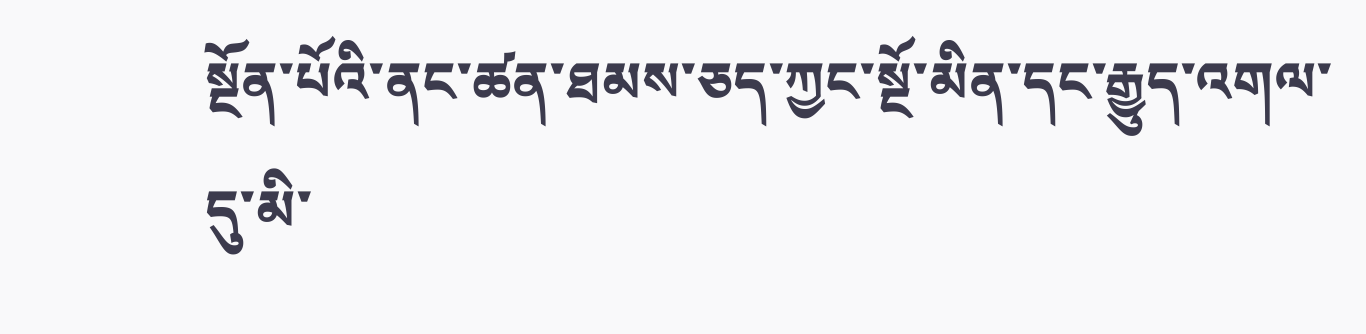སྔོན་པོའི་ནང་ཚན་ཐམས་ཅད་ཀྱང་སྔོ་མིན་དང་རྒྱུད་འགལ་དུ་མི་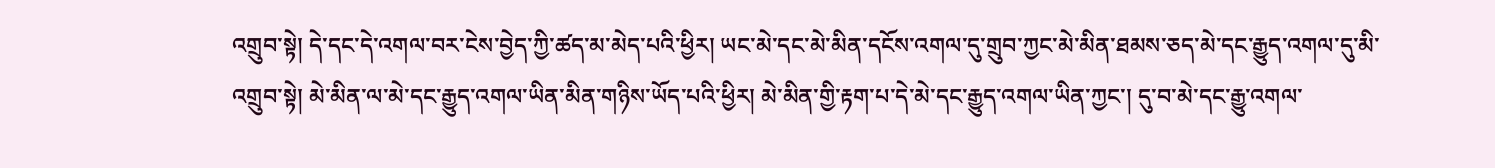འགྲུབ་སྟེ། དེ་དང་དེ་འགལ་བར་ངེས་བྱེད་ཀྱི་ཚད་མ་མེད་པའི་ཕྱིར། ཡང་མེ་དང་མེ་མིན་དངོས་འགལ་དུ་གྲུབ་ཀྱང་མེ་མིན་ཐམས་ཅད་མེ་དང་རྒྱུད་འགལ་དུ་མི་འགྲུབ་སྟེ། མེ་མིན་ལ་མེ་དང་རྒྱུད་འགལ་ཡིན་མིན་གཉིས་ཡོད་པའི་ཕྱིར། མེ་མིན་གྱི་རྟག་པ་དེ་མེ་དང་རྒྱུད་འགལ་ཡིན་ཀྱང་། དུ་བ་མེ་དང་རྒྱུ་འགལ་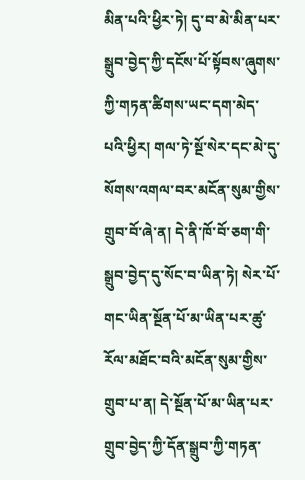མིན་པའི་ཕྱིར་ཏེ། དུ་བ་མེ་མིན་པར་སྒྲུབ་བྱེད་ཀྱི་དངོས་པོ་སྟོབས་ཞུགས་ཀྱི་གཏན་ཚིགས་ཡང་དག་མེད་པའི་ཕྱིར། གལ་ཏེ་སྔོ་སེར་དང་མེ་དུ་སོགས་འགལ་བར་མངོན་སུམ་གྱིས་གྲུབ་བོ་ཞེ་ན། དེ་ནི་ཁོ་བོ་ཅག་གི་སྒྲུབ་བྱེད་དུ་སོང་བ་ཡིན་ཏེ། སེར་པོ་གང་ཡིན་སྔོན་པོ་མ་ཡིན་པར་ཚུ་རོལ་མཐོང་བའི་མངོན་སུམ་གྱིས་གྲུབ་པ་ན། དེ་སྔོན་པོ་མ་ཡིན་པར་གྲུབ་བྱེད་ཀྱི་དོན་སྒྲུབ་ཀྱི་གཏན་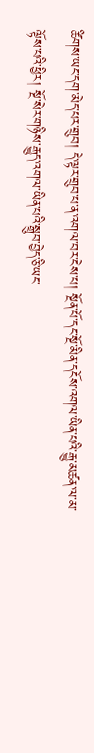ཚིགས་ཡང་དག་མེད་པར་གྲུབ། དེ་ལྟར་གྲུབ་པ་ན་འགལ་བར་ངེས་པ། སྔོན་པོ་དང་སྔོ་མིན་དངོས་འགལ་ཡིན་པའི་རྒྱུ་མཚན་ལ་མ་ལྟོས་པའི་ཕྱིར། སྔོ་སེར་གཉིས་རྒྱུད་འགལ་ཡིན་པའི་སྒྲུབ་བྱེད་ཅི་ཡང་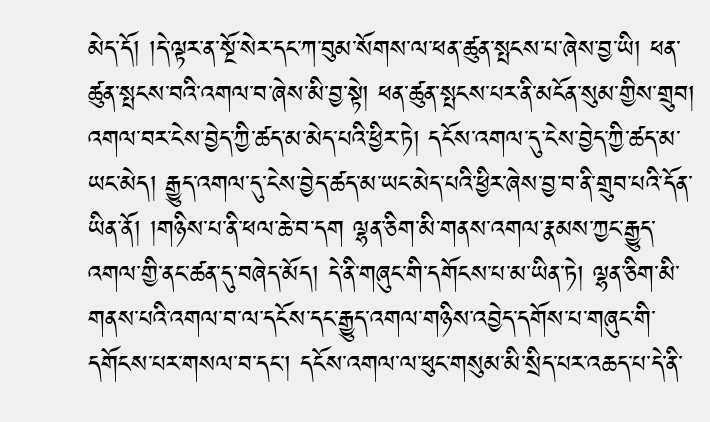མེད་དོ། །དེ་ལྟར་ན་སྔོ་སེར་དང་ཀ་བུམ་སོགས་ལ་ཕན་ཚུན་སྤངས་པ་ཞེས་བྱ་ཡི། ཕན་ཚུན་སྤངས་བའི་འགལ་བ་ཞེས་མི་བྱ་སྟེ། ཕན་ཚུན་སྤངས་པར་ནི་མངོན་སུམ་གྱིས་གྲུབ། འགལ་བར་ངེས་བྱེད་ཀྱི་ཚད་མ་མེད་པའི་ཕྱིར་ཏེ། དངོས་འགལ་དུ་ངེས་བྱེད་ཀྱི་ཚད་མ་ཡང་མེད། རྒྱུད་འགལ་དུ་ངེས་བྱེད་ཚད་མ་ཡང་མེད་པའི་ཕྱིར་ཞེས་བྱ་བ་ནི་གྲུབ་པའི་དོན་ཡིན་ནོ། །གཉིས་པ་ནི་ཕལ་ཆེ་བ་དག ལྷན་ཅིག་མི་གནས་འགལ་རྣམས་ཀྱང་རྒྱུད་འགལ་གྱི་ནང་ཚན་དུ་བཞེད་མོད། དེ་ནི་གཞུང་གི་དགོངས་པ་མ་ཡིན་ཏེ། ལྷན་ཅིག་མི་གནས་པའི་འགལ་བ་ལ་དངོས་དང་རྒྱུད་འགལ་གཉིས་འབྱེད་དགོས་པ་གཞུང་གི་དགོངས་པར་གསལ་བ་དང་། དངོས་འགལ་ལ་ཕུང་གསུམ་མི་སྲིད་པར་འཆད་པ་དེ་ནི་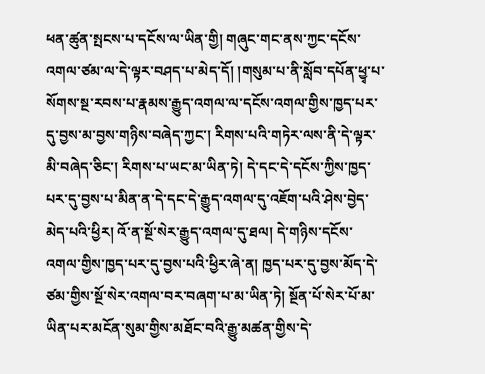ཕན་ཚུན་སྤངས་པ་དངོས་ལ་ཡིན་གྱི། གཞུང་གང་ནས་ཀྱང་དངོས་འགལ་ཙམ་ལ་དེ་ལྟར་བཤད་པ་མེད་དོ། །གསུམ་པ་ནི་སློབ་དཔོན་ཕྱྭ་པ་སོགས་སྔ་རབས་པ་རྣམས་རྒྱུད་འགལ་ལ་དངོས་འགལ་གྱིས་ཁྱད་པར་དུ་བྱས་མ་བྱས་གཉིས་བཞེད་ཀྱང་། རིགས་པའི་གཏེར་ལས་ནི་དེ་ལྟར་མི་བཞེད་ཅིང་། རིགས་པ་ཡང་མ་ཡིན་ཏེ། དེ་དང་དེ་དངོས་ཀྱིས་ཁྱད་པར་དུ་བྱས་པ་མིན་ན་དེ་དང་དེ་རྒྱུད་འགལ་དུ་འཇོག་པའི་ཤེས་བྱེད་མེད་པའི་ཕྱིར། འོ་ན་སྔོ་སེར་རྒྱུད་འགལ་དུ་ཐལ། དེ་གཉིས་དངོས་འགལ་གྱིས་ཁྱད་པར་དུ་བྱས་པའི་ཕྱིར་ཞེ་ན། ཁྱད་པར་དུ་བྱས་མོད་དེ་ཙམ་གྱིས་སྔོ་སེར་འགལ་བར་བཞག་པ་མ་ཡིན་ཏེ། སྔོན་པོ་སེར་པོ་མ་ཡིན་པར་མངོན་སུམ་གྱིས་མཐོང་བའི་རྒྱུ་མཚན་གྱིས་དེ་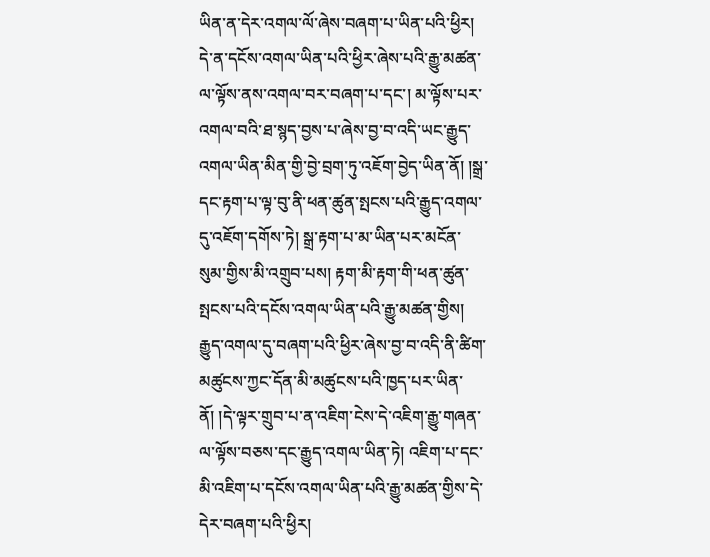ཡིན་ན་དེར་འགལ་ལོ་ཞེས་བཞག་པ་ཡིན་པའི་ཕྱིར། དེ་ན་དངོས་འགལ་ཡིན་པའི་ཕྱིར་ཞེས་པའི་རྒྱུ་མཚན་ལ་ལྟོས་ནས་འགལ་བར་བཞག་པ་དང་། མ་ལྟོས་པར་འགལ་བའི་ཐ་སྙད་བྱས་པ་ཞེས་བྱ་བ་འདི་ཡང་རྒྱུད་འགལ་ཡིན་མིན་གྱི་བྱེ་བྲག་ཏུ་འཇོག་བྱེད་ཡིན་ནོ། །སྒྲ་དང་རྟག་པ་ལྟ་བུ་ནི་ཕན་ཚུན་སྤངས་པའི་རྒྱུད་འགལ་དུ་འཇོག་དགོས་ཏེ། སྒྲ་རྟག་པ་མ་ཡིན་པར་མངོན་སུམ་གྱིས་མི་འགྲུབ་པས། རྟག་མི་རྟག་གི་ཕན་ཚུན་སྤངས་པའི་དངོས་འགལ་ཡིན་པའི་རྒྱུ་མཚན་གྱིས། རྒྱུད་འགལ་དུ་བཞག་པའི་ཕྱིར་ཞེས་བྱ་བ་འདི་ནི་ཚིག་མཚུངས་ཀྱང་དོན་མི་མཚུངས་པའི་ཁྱད་པར་ཡིན་ནོ། །དེ་ལྟར་གྲུབ་པ་ན་འཇིག་ངེས་དེ་འཇིག་རྒྱུ་གཞན་ལ་ལྟོས་བཅས་དང་རྒྱུད་འགལ་ཡིན་ཏེ། འཇིག་པ་དང་མི་འཇིག་པ་དངོས་འགལ་ཡིན་པའི་རྒྱུ་མཚན་གྱིས་དེ་དེར་བཞག་པའི་ཕྱིར།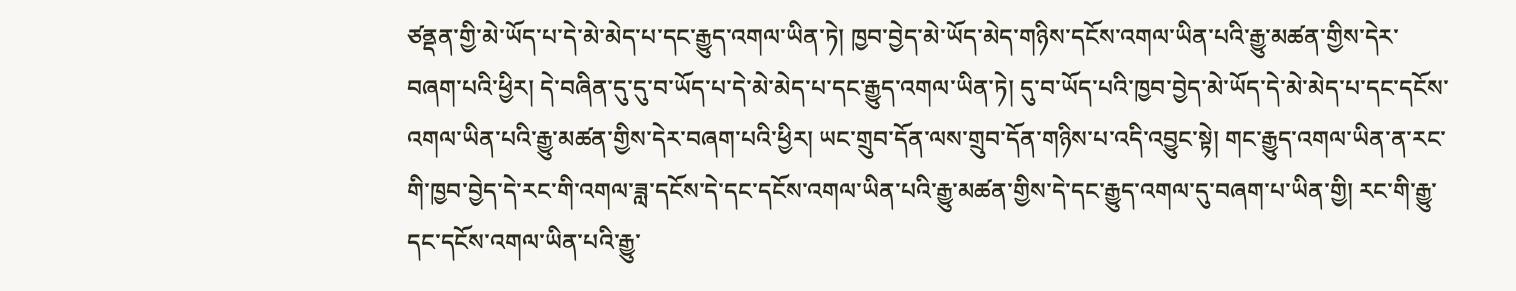ཙནྡན་གྱི་མེ་ཡོད་པ་དེ་མེ་མེད་པ་དང་རྒྱུད་འགལ་ཡིན་ཏེ། ཁྱབ་བྱེད་མེ་ཡོད་མེད་གཉིས་དངོས་འགལ་ཡིན་པའི་རྒྱུ་མཚན་གྱིས་དེར་བཞག་པའི་ཕྱིར། དེ་བཞིན་དུ་དུ་བ་ཡོད་པ་དེ་མེ་མེད་པ་དང་རྒྱུད་འགལ་ཡིན་ཏེ། དུ་བ་ཡོད་པའི་ཁྱབ་བྱེད་མེ་ཡོད་དེ་མེ་མེད་པ་དང་དངོས་འགལ་ཡིན་པའི་རྒྱུ་མཚན་གྱིས་དེར་བཞག་པའི་ཕྱིར། ཡང་གྲུབ་དོན་ལས་གྲུབ་དོན་གཉིས་པ་འདི་འབྱུང་སྟེ། གང་རྒྱུད་འགལ་ཡིན་ན་རང་གི་ཁྱབ་བྱེད་དེ་རང་གི་འགལ་ཟླ་དངོས་དེ་དང་དངོས་འགལ་ཡིན་པའི་རྒྱུ་མཚན་གྱིས་དེ་དང་རྒྱུད་འགལ་དུ་བཞག་པ་ཡིན་གྱི། རང་གི་རྒྱུ་དང་དངོས་འགལ་ཡིན་པའི་རྒྱུ་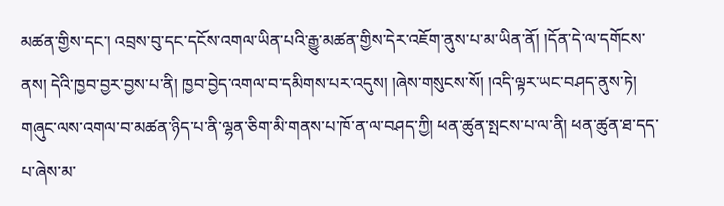མཚན་གྱིས་དང་། འབྲས་བུ་དང་དངོས་འགལ་ཡིན་པའི་རྒྱུ་མཚན་གྱིས་དེར་འཇོག་ནུས་པ་མ་ཡིན་ནོ། །དོན་དེ་ལ་དགོངས་ནས། དེའི་ཁྱབ་བྱར་བྱས་པ་ནི། ཁྱབ་བྱེད་འགལ་བ་དམིགས་པར་འདུས། །ཞེས་གསུངས་སོ། །འདི་ལྟར་ཡང་བཤད་ནུས་ཏེ། གཞུང་ལས་འགལ་བ་མཚན་ཉིད་པ་ནི་ལྷན་ཅིག་མི་གནས་པ་ཁོ་ན་ལ་བཤད་ཀྱི། ཕན་ཚུན་སྤངས་པ་ལ་ནི། ཕན་ཚུན་ཐ་དད་པ་ཞེས་མ་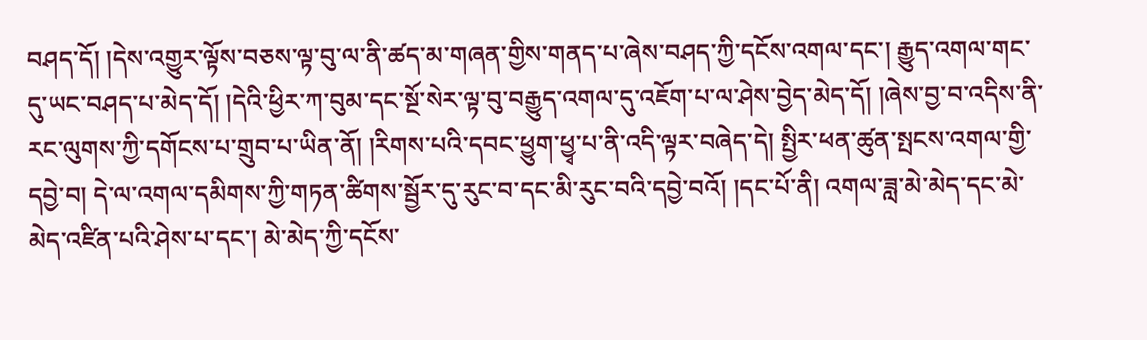བཤད་དོ། །དེས་འགྱུར་ལྟོས་བཅས་ལྟ་བུ་ལ་ནི་ཚད་མ་གཞན་གྱིས་གནད་པ་ཞེས་བཤད་ཀྱི་དངོས་འགལ་དང་། རྒྱུད་འགལ་གང་དུ་ཡང་བཤད་པ་མེད་དོ། །དེའི་ཕྱིར་ཀ་བུམ་དང་སྔོ་སེར་ལྟ་བུ་བརྒྱུད་འགལ་དུ་འཇོག་པ་ལ་ཤེས་བྱེད་མེད་དོ། །ཞེས་བྱ་བ་འདིས་ནི་རང་ལུགས་ཀྱི་དགོངས་པ་གྲུབ་པ་ཡིན་ནོ། །རིགས་པའི་དབང་ཕྱུག་ཕྱྭ་པ་ནི་འདི་ལྟར་བཞེད་དེ། སྤྱིར་ཕན་ཚུན་སྤངས་འགལ་གྱི་དབྱེ་བ། དེ་ལ་འགལ་དམིགས་ཀྱི་གཏན་ཚིགས་སྦྱོར་དུ་རུང་བ་དང་མི་རུང་བའི་དབྱེ་བའོ། །དང་པོ་ནི། འགལ་ཟླ་མེ་མེད་དང་མེ་མེད་འཛིན་པའི་ཤེས་པ་དང་། མེ་མེད་ཀྱི་དངོས་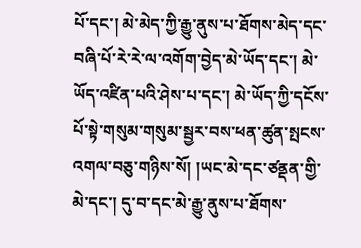པོ་དང་། མེ་མེད་ཀྱི་རྒྱུ་ནུས་པ་ཐོགས་མེད་དང་བཞི་པོ་རེ་རེ་ལ་འགོག་བྱེད་མེ་ཡོད་དང་། མེ་ཡོད་འཛིན་པའི་ཤེས་པ་དང་། མེ་ཡོད་ཀྱི་དངོས་པོ་སྟེ་གསུམ་གསུམ་སྦྱར་བས་ཕན་ཚུན་སྤངས་འགལ་བཅུ་གཉིས་སོ། །ཡང་མེ་དང་ཙནྡན་གྱི་མེ་དང་། དུ་བ་དང་མེ་རྒྱུ་ནུས་པ་ཐོགས་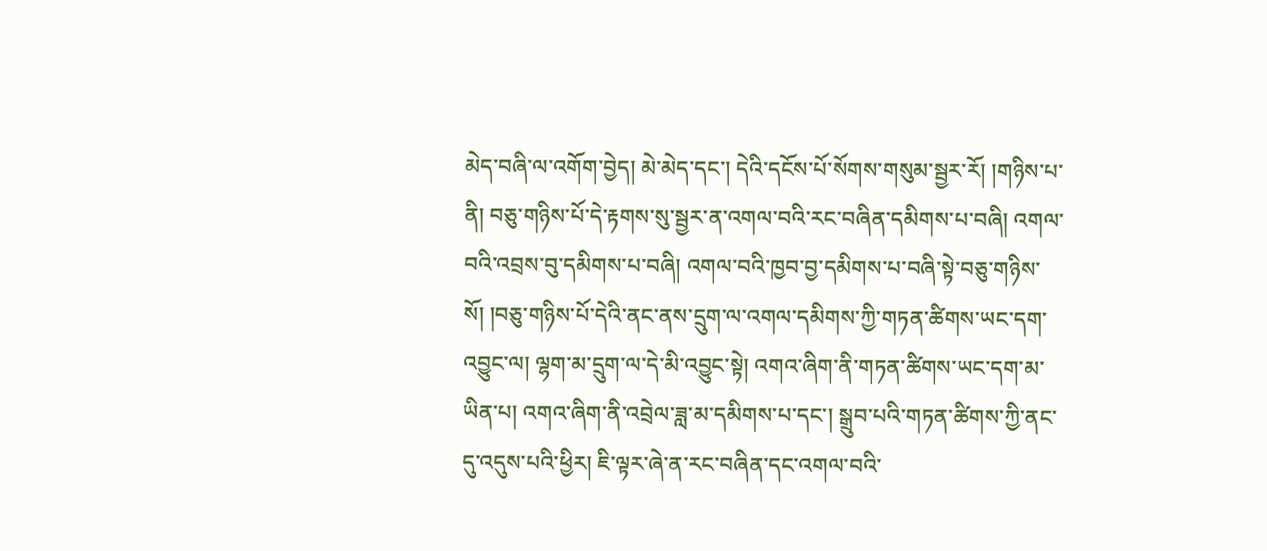མེད་བཞི་ལ་འགོག་བྱེད། མེ་མེད་དང་། དེའི་དངོས་པོ་སོགས་གསུམ་སྦྱར་རོ། །གཉིས་པ་ནི། བཅུ་གཉིས་པོ་དེ་རྟགས་སུ་སྦྱར་ན་འགལ་བའི་རང་བཞིན་དམིགས་པ་བཞི། འགལ་བའི་འབྲས་བུ་དམིགས་པ་བཞི། འགལ་བའི་ཁྱབ་བྱ་དམིགས་པ་བཞི་སྟེ་བཅུ་གཉིས་སོ། །བཅུ་གཉིས་པོ་དེའི་ནང་ནས་དྲུག་ལ་འགལ་དམིགས་ཀྱི་གཏན་ཚིགས་ཡང་དག་འབྱུང་ལ། ལྷག་མ་དྲུག་ལ་དེ་མི་འབྱུང་སྟེ། འགའ་ཞིག་ནི་གཏན་ཚིགས་ཡང་དག་མ་ཡིན་པ། འགའ་ཞིག་ནི་འབྲེལ་ཟླ་མ་དམིགས་པ་དང་། སྒྲུབ་པའི་གཏན་ཚིགས་ཀྱི་ནང་དུ་འདུས་པའི་ཕྱིར། ཇི་ལྟར་ཞེ་ན་རང་བཞིན་དང་འགལ་བའི་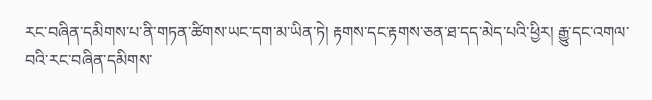རང་བཞིན་དམིགས་པ་ནི་གཏན་ཚིགས་ཡང་དག་མ་ཡིན་ཏེ། རྟགས་དང་རྟགས་ཅན་ཐ་དད་མེད་པའི་ཕྱིར། རྒྱུ་དང་འགལ་བའི་རང་བཞིན་དམིགས་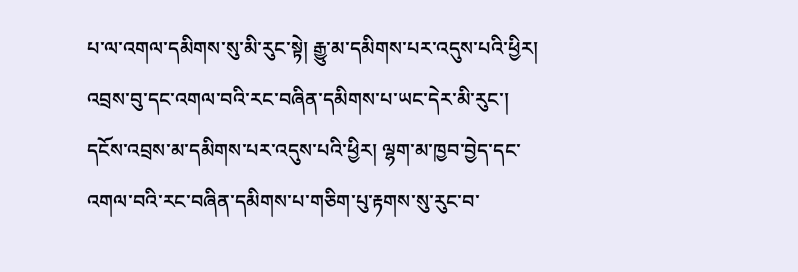པ་ལ་འགལ་དམིགས་སུ་མི་རུང་སྟེ། རྒྱུ་མ་དམིགས་པར་འདུས་པའི་ཕྱིར། འབྲས་བུ་དང་འགལ་བའི་རང་བཞིན་དམིགས་པ་ཡང་དེར་མི་རུང་། དངོས་འབྲས་མ་དམིགས་པར་འདུས་པའི་ཕྱིར། ལྷག་མ་ཁྱབ་བྱེད་དང་འགལ་བའི་རང་བཞིན་དམིགས་པ་གཅིག་པུ་རྟགས་སུ་རུང་བ་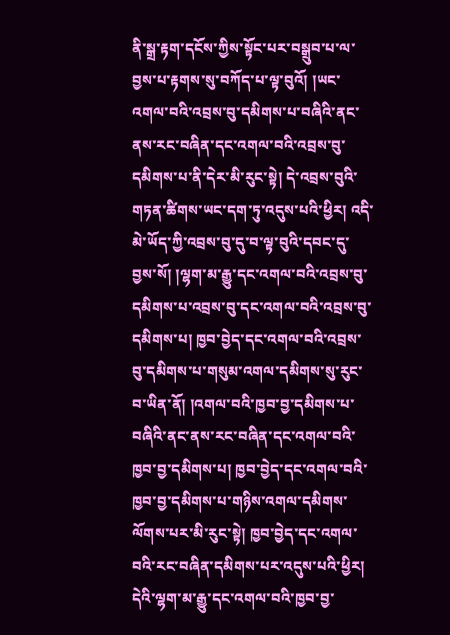ནི་སྒྲ་རྟག་དངོས་ཀྱིས་སྟོང་པར་བསྒྲུབ་པ་ལ་བྱས་པ་རྟགས་སུ་བཀོད་པ་ལྟ་བུའོ། །ཡང་འགལ་བའི་འབྲས་བུ་དམིགས་པ་བཞིའི་ནང་ནས་རང་བཞིན་དང་འགལ་བའི་འབྲས་བུ་དམིགས་པ་ནི་དེར་མི་རུང་སྟེ། དེ་འབྲས་བུའི་གཏན་ཚིགས་ཡང་དག་ཏུ་འདུས་པའི་ཕྱིར། འདི་མེ་ཡོད་ཀྱི་འབྲས་བུ་དུ་བ་ལྟ་བུའི་དབང་དུ་བྱས་སོ། །ལྷག་མ་རྒྱུ་དང་འགལ་བའི་འབྲས་བུ་དམིགས་པ་འབྲས་བུ་དང་འགལ་བའི་འབྲས་བུ་དམིགས་པ། ཁྱབ་བྱེད་དང་འགལ་བའི་འབྲས་བུ་དམིགས་པ་གསུམ་འགལ་དམིགས་སུ་རུང་བ་ཡིན་ནོ། །འགལ་བའི་ཁྱབ་བྱ་དམིགས་པ་བཞིའི་ནང་ནས་རང་བཞིན་དང་འགལ་བའི་ཁྱབ་བྱ་དམིགས་པ། ཁྱབ་བྱེད་དང་འགལ་བའི་ཁྱབ་བྱ་དམིགས་པ་གཉིས་འགལ་དམིགས་ལོགས་པར་མི་རུང་སྟེ། ཁྱབ་བྱེད་དང་འགལ་བའི་རང་བཞིན་དམིགས་པར་འདུས་པའི་ཕྱིར། དེའི་ལྷག་མ་རྒྱུ་དང་འགལ་བའི་ཁྱབ་བྱ་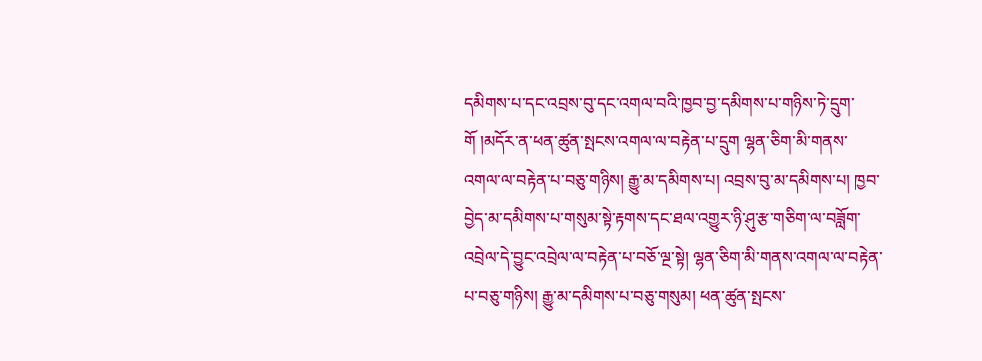དམིགས་པ་དང་འབྲས་བུ་དང་འགལ་བའི་ཁྱབ་བྱ་དམིགས་པ་གཉིས་ཏེ་དྲུག་གོ །མདོར་ན་ཕན་ཚུན་སྤངས་འགལ་ལ་བརྟེན་པ་དྲུག ལྷན་ཅིག་མི་གནས་འགལ་ལ་བརྟེན་པ་བཅུ་གཉིས། རྒྱུ་མ་དམིགས་པ། འབྲས་བུ་མ་དམིགས་པ། ཁྱབ་བྱེད་མ་དམིགས་པ་གསུམ་སྟེ་རྟགས་དང་ཐལ་འགྱུར་ཉི་ཤུ་རྩ་གཅིག་ལ་བཟློག་འབྲེལ་དེ་བྱུང་འབྲེལ་ལ་བརྟེན་པ་བཅོ་ལྔ་སྟེ། ལྷན་ཅིག་མི་གནས་འགལ་ལ་བརྟེན་པ་བཅུ་གཉིས། རྒྱུ་མ་དམིགས་པ་བཅུ་གསུམ། ཕན་ཚུན་སྤངས་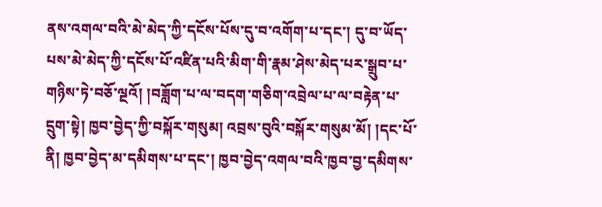ནས་འགལ་བའི་མེ་མེད་ཀྱི་དངོས་པོས་དུ་བ་འགོག་པ་དང་། དུ་བ་ཡོད་པས་མེ་མེད་ཀྱི་དངོས་པོ་འཛིན་པའི་མིག་གི་རྣམ་ཤེས་མེད་པར་སྒྲུབ་པ་གཉིས་ཏེ་བཅོ་ལྔའོ། །བཟློག་པ་ལ་བདག་གཅིག་འབྲེལ་པ་ལ་བརྟེན་པ་དྲུག་སྟེ། ཁྱབ་བྱེད་ཀྱི་བསྐོར་གསུམ། འབྲས་བུའི་བསྐོར་གསུམ་མོ། །དང་པོ་ནི། ཁྱབ་བྱེད་མ་དམིགས་པ་དང་། ཁྱབ་བྱེད་འགལ་བའི་ཁྱབ་བྱ་དམིགས་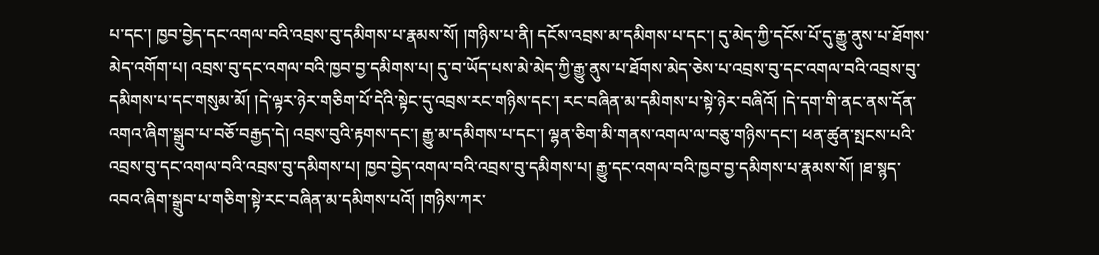པ་དང་། ཁྱབ་བྱེད་དང་འགལ་བའི་འབྲས་བུ་དམིགས་པ་རྣམས་སོ། །གཉིས་པ་ནི། དངོས་འབྲས་མ་དམིགས་པ་དང་། དུ་མེད་ཀྱི་དངོས་པོ་དུ་རྒྱུ་ནུས་པ་ཐོགས་མེད་འགོག་པ། འབྲས་བུ་དང་འགལ་བའི་ཁྱབ་བྱ་དམིགས་པ། དུ་བ་ཡོད་པས་མེ་མེད་ཀྱི་རྒྱུ་ནུས་པ་ཐོགས་མེད་ཅེས་པ་འབྲས་བུ་དང་འགལ་བའི་འབྲས་བུ་དམིགས་པ་དང་གསུམ་མོ། །དེ་ལྟར་ཉེར་གཅིག་པོ་དེའི་སྟེང་དུ་འབྲས་རང་གཉིས་དང་། རང་བཞིན་མ་དམིགས་པ་སྟེ་ཉེར་བཞིའོ། །དེ་དག་གི་ནང་ནས་དོན་འགའ་ཞིག་སྒྲུབ་པ་བཅོ་བརྒྱད་དེ། འབྲས་བུའི་རྟགས་དང་། རྒྱུ་མ་དམིགས་པ་དང་། ལྷན་ཅིག་མི་གནས་འགལ་ལ་བཅུ་གཉིས་དང་། ཕན་ཚུན་སྤངས་པའི་འབྲས་བུ་དང་འགལ་བའི་འབྲས་བུ་དམིགས་པ། ཁྱབ་བྱེད་འགལ་བའི་འབྲས་བུ་དམིགས་པ། རྒྱུ་དང་འགལ་བའི་ཁྱབ་བྱ་དམིགས་པ་རྣམས་སོ། །ཐ་སྙད་འབའ་ཞིག་སྒྲུབ་པ་གཅིག་སྟེ་རང་བཞིན་མ་དམིགས་པའོ། །གཉིས་ཀར་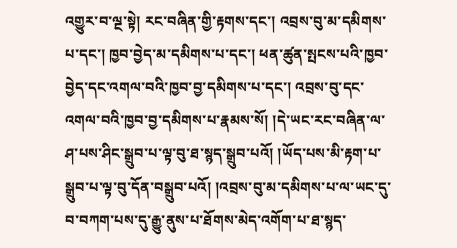འགྱུར་བ་ལྔ་སྟེ། རང་བཞིན་གྱི་རྟགས་དང་། འབྲས་བུ་མ་དམིགས་པ་དང་། ཁྱབ་བྱེད་མ་དམིགས་པ་དང་། ཕན་ཚུན་སྤངས་པའི་ཁྱབ་བྱེད་དང་འགལ་བའི་ཁྱབ་བྱ་དམིགས་པ་དང་། འབྲས་བུ་དང་འགལ་བའི་ཁྱབ་བྱ་དམིགས་པ་རྣམས་སོ། །དེ་ཡང་རང་བཞིན་ལ་ཤ་པས་ཤིང་སྒྲུབ་པ་ལྟ་བུ་ཐ་སྙད་སྒྲུབ་པའོ། །ཡོད་པས་མི་རྟག་པ་སྒྲུབ་པ་ལྟ་བུ་དོན་བསྒྲུབ་པའོ། །འབྲས་བུ་མ་དམིགས་པ་ལ་ཡང་དུ་བ་བཀག་པས་དུ་རྒྱུ་ནུས་པ་ཐོགས་མེད་འགོག་པ་ཐ་སྙད་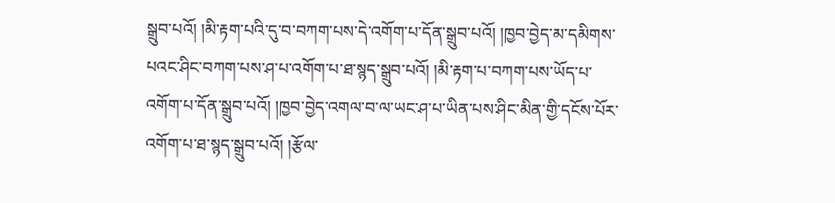སྒྲུབ་པའོ། །མི་རྟག་པའི་དུ་བ་བཀག་པས་དེ་འགོག་པ་དོན་སྒྲུབ་པའོ། །ཁྱབ་བྱེད་མ་དམིགས་པའང་ཤིང་བཀག་པས་ཤ་པ་འགོག་པ་ཐ་སྙད་སྒྲུབ་པའོ། །མི་རྟག་པ་བཀག་པས་ཡོད་པ་འགོག་པ་དོན་སྒྲུབ་པའོ། །ཁྱབ་བྱེད་འགལ་བ་ལ་ཡང་ཤ་པ་ཡིན་པས་ཤིང་མིན་གྱི་དངོས་པོར་འགོག་པ་ཐ་སྙད་སྒྲུབ་པའོ། །རྩོལ་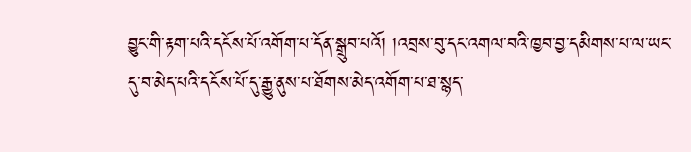བྱུང་གི་རྟག་པའི་དངོས་པོ་འགོག་པ་དོན་སྒྲུབ་པའོ། །འབྲས་བུ་དང་འགལ་བའི་ཁྱབ་བྱ་དམིགས་པ་ལ་ཡང་དུ་བ་མེད་པའི་དངོས་པོ་དུ་རྒྱུ་ནུས་པ་ཐོགས་མེད་འགོག་པ་ཐ་སྙད་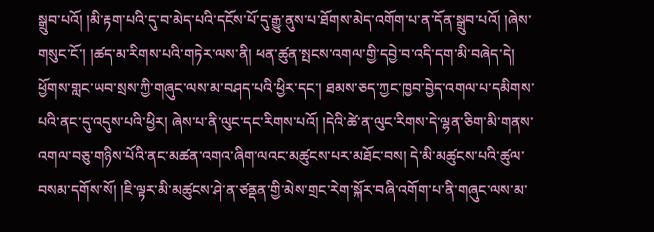སྒྲུབ་པའོ། །མི་རྟག་པའི་དུ་བ་མེད་པའི་དངོས་པོ་དུ་རྒྱུ་ནུས་པ་ཐོགས་མེད་འགོག་པ་ན་དོན་སྒྲུབ་པའོ། །ཞེས་གསུང་ངོ་། །ཚད་མ་རིགས་པའི་གཏེར་ལས་ནི། ཕན་ཚུན་སྤངས་འགལ་གྱི་དབྱེ་བ་འདི་དག་མི་བཞེད་དེ། ཕྱོགས་གླང་ཡབ་སྲས་ཀྱི་གཞུང་ལས་མ་བཤད་པའི་ཕྱིར་དང་། ཐམས་ཅད་ཀྱང་ཁྱབ་བྱེད་འགལ་པ་དམིགས་པའི་ནང་དུ་འདུས་པའི་ཕྱིར། ཞེས་པ་ནི་ལུང་དང་རིགས་པའོ། །དེའི་ཚེ་ན་ལུང་རིགས་དེ་ལྷན་ཅིག་མི་གནས་འགལ་བཅུ་གཉིས་པོའི་ནང་མཚན་འགའ་ཞིག་ལའང་མཚུངས་པར་མཐོང་བས། དེ་མི་མཚུངས་པའི་ཚུལ་བསམ་དགོས་སོ། །ཇི་ལྟར་མི་མཚུངས་ཤེ་ན་ཙནྡན་གྱི་མེས་གྲང་རེག་སྐོར་བཞི་འགོག་པ་ནི་གཞུང་ལས་མ་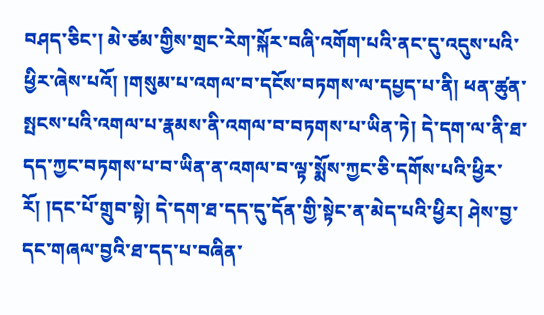བཤད་ཅིང་། མེ་ཙམ་གྱིས་གྲང་རེག་སྐོར་བཞི་འགོག་པའི་ནང་དུ་འདུས་པའི་ཕྱིར་ཞེས་པའོ། །གསུམ་པ་འགལ་བ་དངོས་བཏགས་ལ་དཔྱད་པ་ནི། ཕན་ཚུན་སྤངས་པའི་འགལ་པ་རྣམས་ནི་འགལ་བ་བཏགས་པ་ཡིན་ཏེ། དེ་དག་ལ་ནི་ཐ་དད་ཀྱང་བཏགས་པ་བ་ཡིན་ན་འགལ་བ་ལྟ་སྨོས་ཀྱང་ཅི་དགོས་པའི་ཕྱིར་རོ། །དང་པོ་གྲུབ་སྟེ། དེ་དག་ཐ་དད་དུ་དོན་གྱི་སྟེང་ན་མེད་པའི་ཕྱིར། ཤེས་བྱ་དང་གཞལ་བྱའི་ཐ་དད་པ་བཞིན་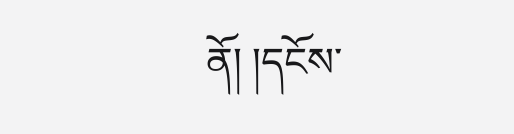ནོ། །དངོས་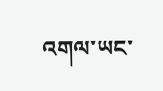འགལ་ཡང་